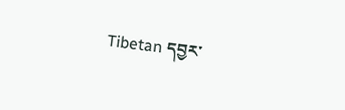Tibetan དབྱར་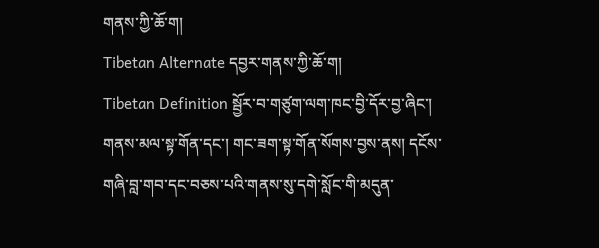གནས་ཀྱི་ཆོ་ག།
Tibetan Alternate དབྱར་གནས་ཀྱི་ཆོ་ག།
Tibetan Definition སྦྱོར་བ་གཙུག་ལག་ཁང་བྱི་དོར་བྱ་ཞིང་། གནས་མལ་སྟ་གོན་དང་། གང་ཟག་སྟ་གོན་སོགས་བྱས་ནས། དངོས་གཞི་བླ་གབ་དང་བཅས་པའི་གནས་སུ་དགེ་སློང་གི་མདུན་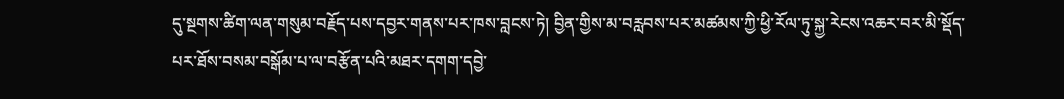དུ་སྔགས་ཚིག་ལན་གསུམ་བརྗོད་པས་དབྱར་གནས་པར་ཁས་བླངས་ཏེ། བྱིན་གྱིས་མ་བརླབས་པར་མཚམས་ཀྱི་ཕྱི་རོལ་ཏུ་སྐྱ་རེངས་འཆར་བར་མི་སྡོད་པར་ཐོས་བསམ་བསྒོམ་པ་ལ་བརྩོན་པའི་མཐར་དགག་དབྱེ་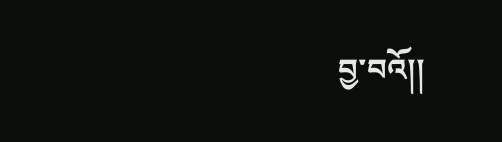བྱ་བའོ།།